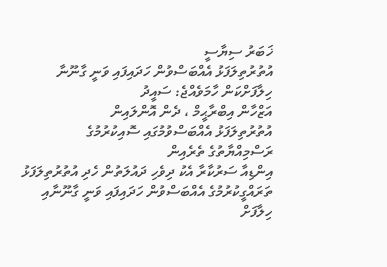ޚަބަރު ސިޔާސީ
އުތުރުތިލަފަޅު އެއްބަސްވުން ހަދައިފައި ވަނީ ގާނޫނާ ހިލާފަށްކަން ހާމަވެއްޖެ: ސައީދު
އަޒްހާން އިބްރާޙީމް ، ދެން އޮންލައިން
އުތުރުތިލަފަޅު އެއްބަސްވުމުގައި ސޮއިކުރުމުގެ ރަސްމިއްޔާތުގެ ތެރެއިން
އިންޑިއާ ސަރުކާރާ އެކު ދިވެހި ދައުލަތުން ހެދި އުތުރުތިލަފަޅު ތަރައްގީކުރުމުގެ އެއްބަސްވުން ހަދައިފައި ވަނީ ގާނޫނާއި ހިލާފަށް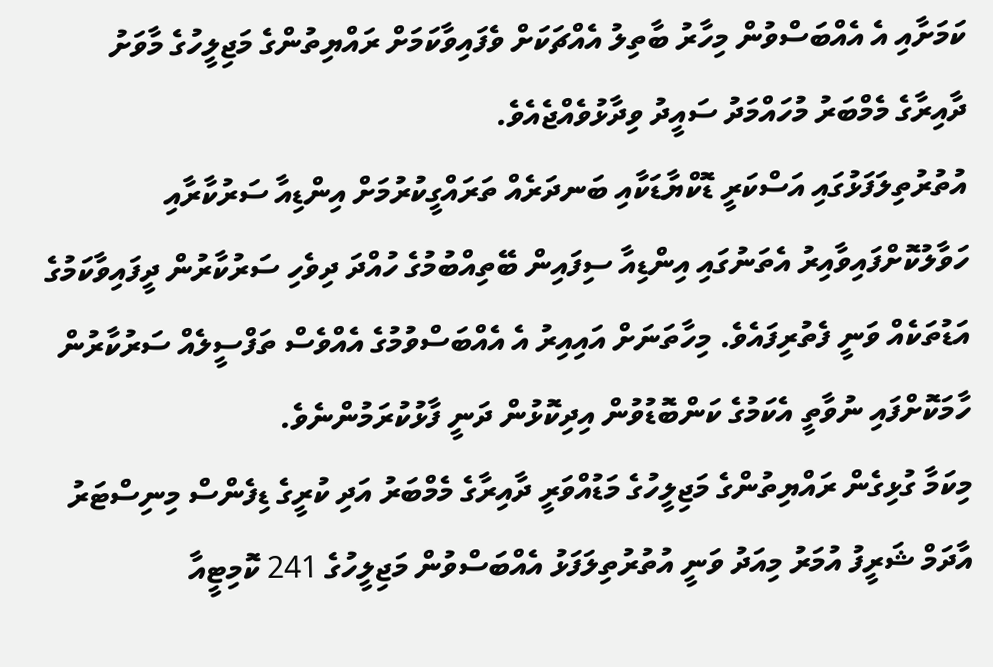ކަމަށާއި އެ އެއްބަސްވުން މިހާރު ބާތިލު އެއްޗަކަށް ވެފައިވާކަމަށް ރައްޔިތުންގެ މަޖިލީހުގެ މާވަށު ދާއިރާގެ މެމްބަރު މުހައްމަދު ސައީދު ވިދާޅުވެއްޖެއެވެ.
އުތުރުތިލަފަޅުގައި އަސްކަރީ ޑޮކްޔާޑަކާއި ބަނދަރެއް ތަރައްގީކުރުމަށް އިންޑިއާ ސަރުކާރާއި ހަވާލުކޮށްފައިވާއިރު އެތަނުގައި އިންޑިއާ ސިފައިން ބޭތިއްބުމުގެ ހުއްދަ ދިވެހި ސަރުކާރުން ދީފައިވާކަމުގެ އަޑުތަކެއް ވަނީ ފެތުރިފައެވެ. މިހާތަނަށް އައިއިރު އެ އެއްބަސްވުމުގެ އެއްވެސް ތަފްސީލެއް ސަރުކާރުން ހާމަކޮށްފައި ނުވާތީ އެކަމުގެ ކަންބޮޑުވުން އިދިކޮޅުން ދަނީ ފާޅުކުރަމުންނެވެ.
މިކަމާ ގުޅިގެން ރައްޔިތުންގެ މަޖިލީހުގެ މަޑުއްވަރީ ދާއިރާގެ މެމްބަރު އަދި ކުރީގެ ޑިފެންސް މިނިސްޓަރު އާދަމް ޝަރީފު އުމަރު މިއަދު ވަނީ އުތުރުތިލަފަޅު އެއްބަސްވުން މަޖިލީހުގެ 241 ކޮމިޓީއާ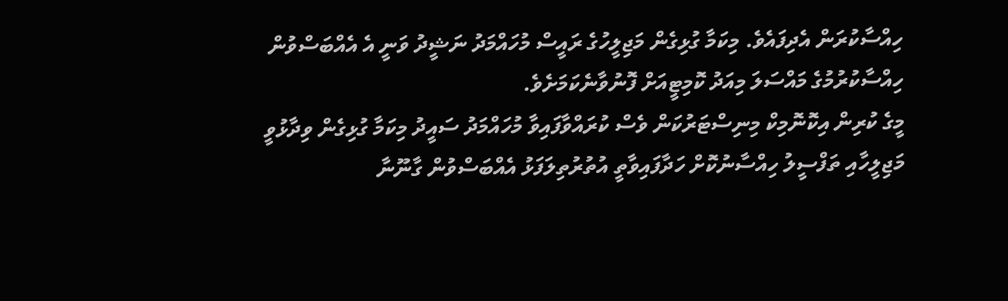ހިއްސާކުރަން އެދިފައެވެ. މިކަމާ ގުޅިގެން މަޖިލީހުގެ ރައީސް މުހައްމަދު ނަޝީދު ވަނީ އެ އެއްބަސްވުން ހިއްސާކުރުމުގެ މައްސަލަ މިއަދު ކޮމިޓީއަށް ފޮނުވާނެކަމަށެވެ.
މީގެ ކުރިން އިކޮނޮމިކް މިނިސްޓަރުކަން ވެސް ކުރައްވާފައިވާ މުހައްމަދު ސައީދު މިކަމާ ގުޅިގެން ވިދާޅުވީ މަޖިލީހާއި ތަފްސީލު ހިއްސާނުކޮށް ހަދާފައިވާތީ އުތުރުތިލަފަޅު އެއްބަސްވުން ގާނޫނާ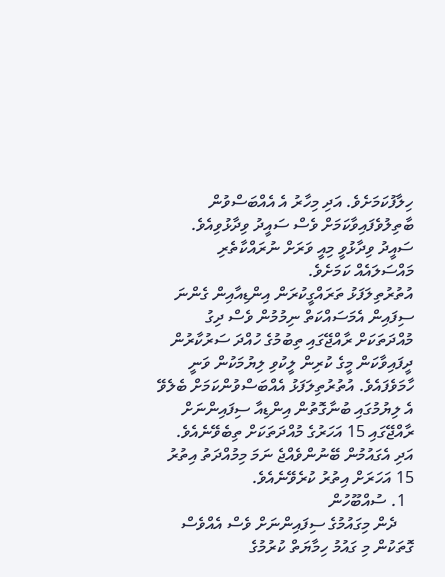ހިލާފުކަމަށެވެ. އަދި މިހާރު އެ އެއްބަސްވުން ބާތިލުވެފައިވާކަމަށް ވެސް ސައީދު ވިދާޅުވިއެވެ. ސައީދު ވިދާޅުވީ މިއީ ވަރަށް ނުރައްކާތެރި މައްސަލައެއް ކަމަށެވެ.
އުތުރުތިލަފަޅު ތަރައްގީކުރަން އިންޑިއާއިން ގެންނަ ސިފައިން އެމަސައްކަތް ނިމުމުން ވެސް ދިގު މުއްދަތަކަށް ރާއްޖޭގައި ތިބުމުގެ ހުއްދަ ސަރުކާރުން ދީފައިވާކަން މީގެ ކުރިން ލީކުވި ލިޔުމަކުން ވަނީ ހާމަވެފައެވެ. އުތުރުތިލަފަޅު އެއްބަސްވުންކަމަށް ބެލެވޭ އެ ލިޔުމުގައި ބުނާގޮތުން އިންޑިއާ ސިފައިންނަށް ރާއްޖޭގައި 15 އަހަރުގެ މުއްދަތަކަށް ތިބެވޭނެއެވެ. އަދި އެގައުމުން ބޭނުންވެއްޖެ ނަމަ މިމުއްދަތު އިތުރު 15 އަހަރަށް އިތުރު ކުރެވޭނެއެވެ.
  1. ސުއްބޫހުން
    ދެން މިގައުމުގެ ސިފައިންނަށް ވެސް އެއްވެސް ގޮތަކުން މި ގައުމު ހިމާޔަތް ކުރުމުގެ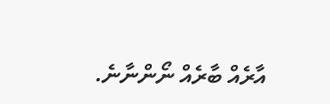އާރެއް ބާރެއް ނޯންނާނެ.